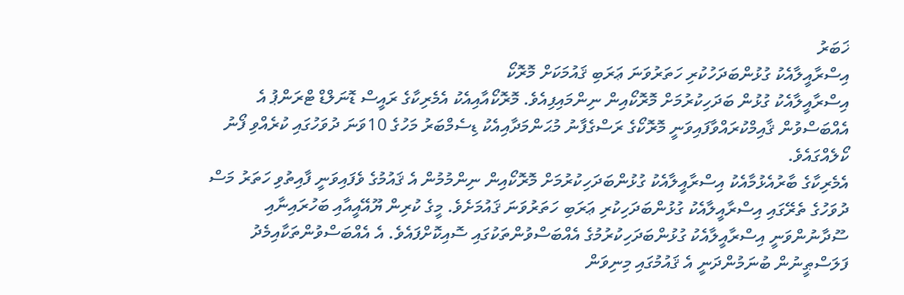ޚަބަރު
އިސްރާއީލާއެކު ގުޅުންބަދަހުކުރި ހަތަރުވަނަ ޢަރަބި ޤައުމަކަށް މޮރޮކޯ
އިސްރާއީލާއެކު ގުޅުން ބަދަހިކުރުމަށް މޮރޮކޯއިން ނިންމައިފިއެވެ. މޮރޮކޯއާއިއެކު އެމެރިކާގެ ރައީސް ޑޮނަލްޑް ޓްރަންޕު އެ އެއްބަސްވުން ޤާއިމްކުރައްވާފައިވަނީ މޮރޮކޯގެ ރަސްގެފާނު މުޙަންމަދާއިއެކު ޑިސެމްބަރު މަހުގެ 10ވަނަ ދުވަހުގައި ކުރެއްވި ފޯނު ކޯލެއްގައެވެ.
އެމެރިކާގެ ބާރުއެޅުމާއެކު އިސްރާއީލާއެކު ގުޅުންބަދަހިކުރުމަށް މޮރޮކޯއިން ނިންމުމުން އެ ޤައުމުގެ ވެފައިވަނީ ފާއިތުވި ހަތަރު މަސް ދުވަހުގެ ތެރޭގައި އިސްރާއީލާއެކު ގުޅުންބަދަހިކުރި ޢަރަބި ހަތަރުވަނަ ޤައުމަށެވެ. މީގެ ކުރިން ޔޫއޭއީއާއި ބަހުރައިނާއި ސޫދާނުންވަނީ އިސްރާއީލާއެކު ގުޅުންބަދަހިކުރުމުގެ އެއްބަސްވުންތަކުގައި ސޮއިކޮށްފައެވެ. އެ އެއްބަސްވުންތަކާއިމެދު ފަލަސްޠީނުން ބުނަމުންދަނީ އެ ޤައުމުގައި މިނިވަން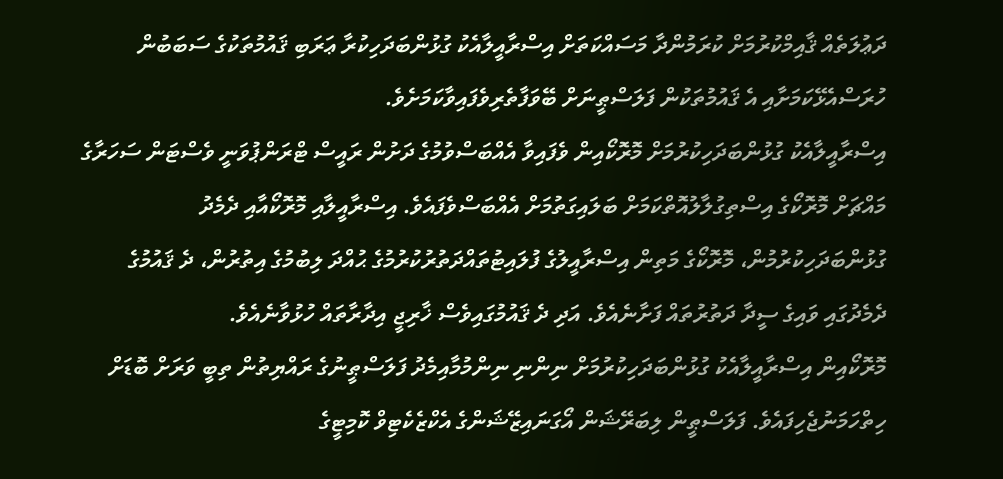ދަޢުލަތެއް ޤާއިމްކުރުމަށް ކުރަމުންދާ މަސައްކަތަށް އިސްރާއީލާއެކު ގުޅުންބަދަހިކުރާ ޢަރަބި ޤައުމުތަކުގެ ސަބަބުން ހުރަސްއެޅޭކަމަށާއި އެ ޤައުމުތަކުން ފަލަސްޠީނަށް ބޭވަފާތެރިވެފައިވާކަމަށެވެ.
އިސްރާއީލާއެކު ގުޅުންބަދަހިކުރުމަށް މޮރޮކޯއިން ވެފައިވާ އެއްބަސްވުމުގެ ދަށުން ރައީސް ޓްރަންޕުވަނީ ވެސްޓަން ސަހަރާގެ މައްޗަށް މޮރޮކޯގެ އިސްތިގުލާލުއޮތްކަމަށް ބަލައިގަތުމަށް އެއްބަސްވެފައެވެ. އިސްރާއީލާއި މޮރޮކޯއާއި ދެމެދު ގުޅުންބަދަހިކުރުމުން، މޮރޮކޯގެ މަތިން އިސްރާއީލުގެ ފުލައިޓުތައްދަތުރުކުރުމުގެ ޙުއްދަ ލިބުމުގެ އިތުރުން، ދެ ޤައުމުގެ ދެމެދުގައި ވައިގެ ސީދާ ދަތުރުތައް ފަށާނެއެވެ. އަދި ދެ ޤައުމުގައިވެސް ޚާރިޖީ އިދާރާތައް ހުޅުވާނެއެވެ.
މޮރޮކޯއިން އިސްރާއީލާއެކު ގުޅުންބަދަހިކުރުމަށް ނިންނި ނިންމުމާއިމެދު ފަލަސްޠީނުގެ ރައްޔިތުން ތިބީ ވަރަށް ބޮޑަށް ހިތްހަމަނުޖެހިފައެވެ. ފަލަސްޠީން ލިބަރޭޝަން އޯގަނައިޒޭޝަންގެ އެކްޒެކެޓިވް ކޮމިޓީގެ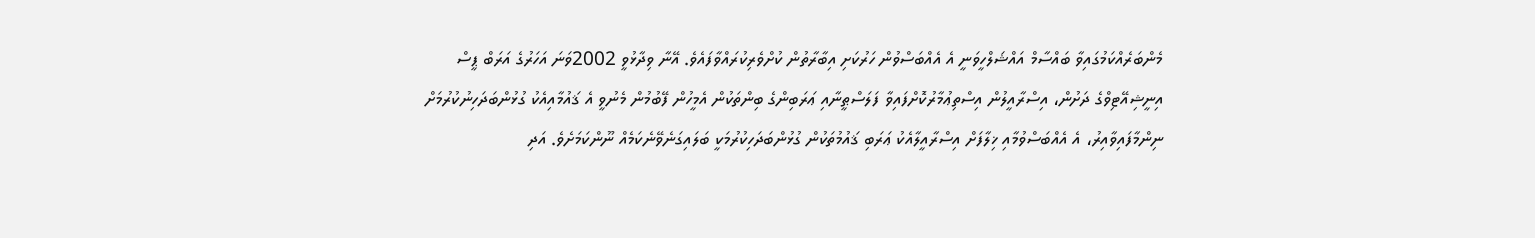މެންބަރެއްކަމުގައިވާ ބައްސާމް އައްޝަލްހީވަނީ އެ އެއްބަސްވުން ހަރުކަށި އިބާރާތުން ކުށްވެރިކުރައްވާފައެވެ. އޭނާ ވިދާޅުވީ 2002ވަނަ އަހަރުގެ އަރަބް ޕީސް އިނީޝިއޭޓިވްގެ ދަށުން، އިސްރާއީލުން އިސްތިޢުމާރުކޮށްފައިވާ ފަލަސްޠީނާއި ޢަރަބިންގެ ބިންތަކުން އެމީހުން ފޭބުމުން މެނުވީ އެ ޤައުމާއިއެކު ގުޅުންބަދަހިނުކުރުމަށް ނިންމާފައިވާއިރު، އެ އެއްބަސްވުމާއި ޚިލާފަށް އިސްރާއީލާއެކު ޢަރަބި ޤައުމުތަކުން ގުޅުންބަދަހިކުރުމަކީ ބަލައިގަނެވޭނެކަމެއް ނޫންކަމަށެވެ. އަދި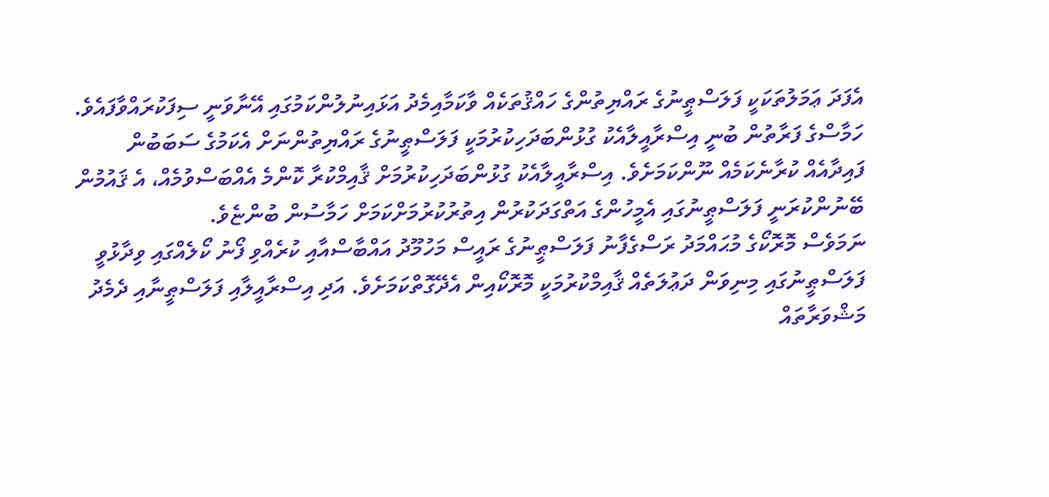އެފަދަ ޢަމަލުތަކަކީ ފަލަސްޠީނުގެ ރައްޔިތުންގެ ހައްޤުތަކެއް ވާކަމާއިމެދު އަޅައިނުލުންކަމުގައި އޭނާވަނީ ސިފަކުރައްވާފައެވެ.
ހަމާސްގެ ފަރާތުން ބުނީ އިސްރާއީލާއެކު ގުޅުންބަދަހިކުރުމަކީ ފަލަސްޠީނުގެ ރައްޔިތުންނަށް އެކަމުގެ ސަބަބުން ފައިދާއެއް ކުރާނެކަމެއް ނޫންކަމަށެވެ. އިސްރާއީލާއެކު ގުޅުންބަދަހިކުރުމަށް ޤާއިމްކުރާ ކޮންމެ އެއްބަސްވުމެއް، އެ ޤައުމުން ބޭނުންކުރަނީ ފަލަސްޠީނުގައި އެމީހުންގެ އަތްގަދަކުރުން އިތުރުކުރުމަށްކަމަށް ހަމާސުން ބުންޏެވެ.
ނަމަވެސް މޮރޮކޯގެ މުޙައްމަދު ރަސްގެފާނު ފަލަސްޠީނުގެ ރައީސް މަހުމޫދު އައްބާސްއާއި ކުރެއްވި ފޯނު ކޯލެއްގައި ވިދާޅުވީ ފަލަސްޠީނުގައި މިނިވަން ދަޢުލަތެއް ޤާއިމްކުރުމަކީ މޮރޮކޯއިން އެދޭގޮތްކަމަށެވެ. އަދި އިސްރާއީލާއި ފަލަސްޠީނާއި ދެމެދު މަޝްވަރާތައް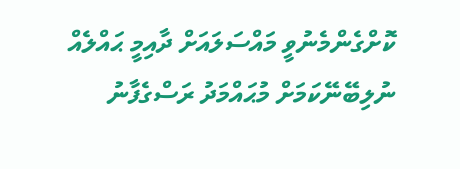ކޮށްގެންމެނުވީ މައްސަލައަށް ދާއިމީ ޙައްލެއް ނުލިބޭނޭކަމަށް މުޙައްމަދު ރަސްގެފާނު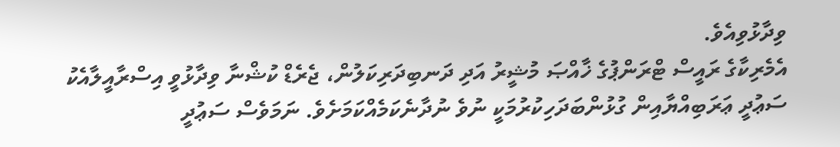ވިދާޅުވިއެވެ.
އެމެރިކާގެ ރައީސް ޓްރަންޕުގެ ޚާއްޞަ މުޝީރު އަދި ދަނބިދަރިކަލުން، ޖެރެޑް ކުޝްނާ ވިދާޅުވީ އިސްރާއީލާއެކު ސަޢުދީ ޢަރަބިއްޔާއިން ގުޅުންބަދަހިކުރުމަކީ ނުވެ ނުދާނެކަމެއްކަމަށެވެ. ނަމަވެސް ސަޢުދީ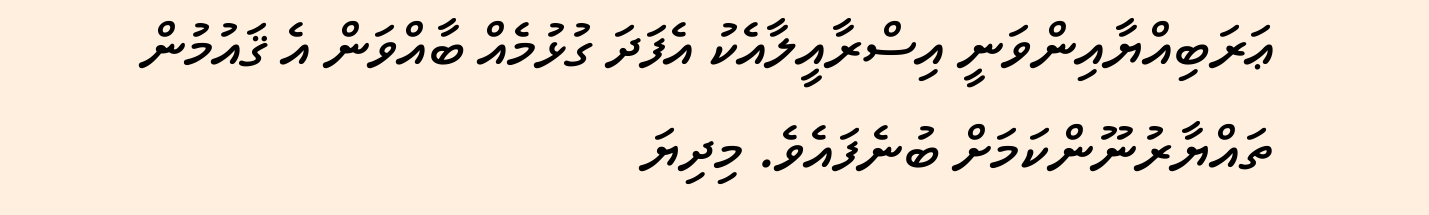ޢަރަބިއްޔާއިންވަނީ އިސްރާއީލާއެކު އެފަދަ ގުޅުމެއް ބާއްވަން އެ ޤައުމުން ތައްޔާރުނޫންކަމަށް ބުނެފައެވެ. މިދިޔަ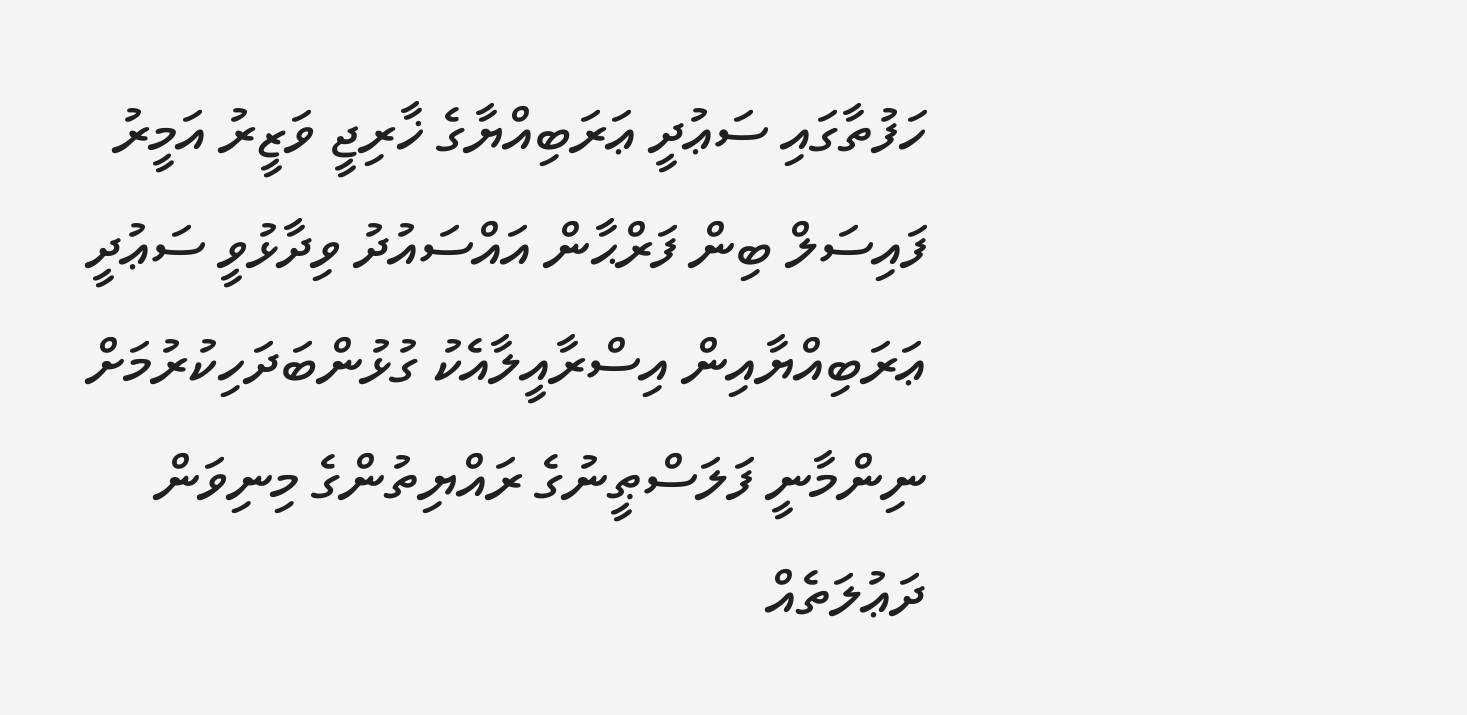ހަފުތާގައި ސަޢުދީ ޢަރަބިއްޔާގެ ޚާރިޖީ ވަޒީރު އަމީރު ފައިސަލް ބިން ފަރްޙާން އައްސައުދު ވިދާޅުވީ ސަޢުދީ ޢަރަބިއްޔާއިން އިސްރާއީލާއެކު ގުޅުންބަދަހިކުރުމަށް ނިންމާނީ ފަލަސްޠީނުގެ ރައްޔިތުންގެ މިނިވަން ދަޢުލަތެއް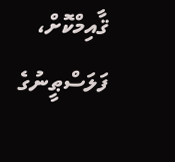ޤާއިމްކޮށް، ފަލަސްޠީނުގެ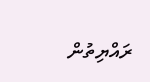ރައްޔިތުން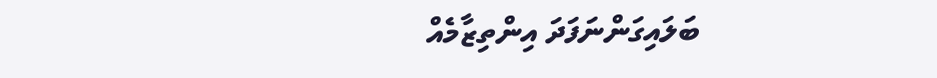ބަލައިގަންނަފަދަ އިންތިޒާމެއް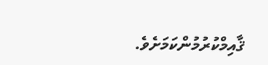ޤާއިމްކުރުމުންކަމަށެވެ.